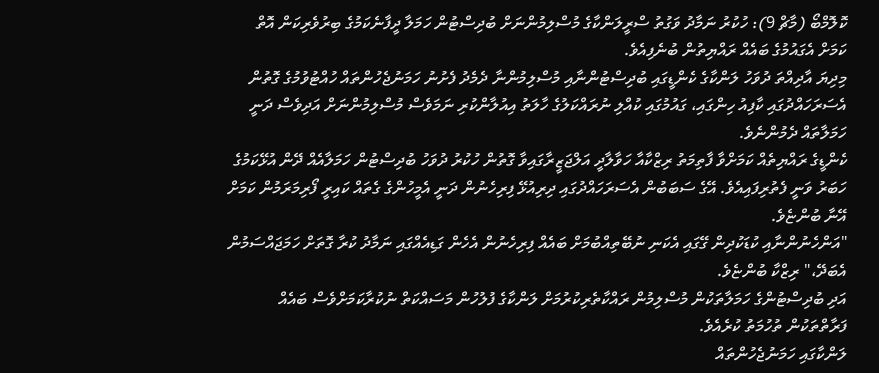ކޮލޮމްބޯ (މާޗް 9): ހުކުރު ނަމާދު ވަގުތު ސްރީލަންކާގެ މުސްލިމުންނަށް ބުދިސްޓުން ހަމަލާ ދީފާނެކަމުގެ ބިރުވެރިކަން އޮތް ކަމަށް އެގައުމުގެ ބައެއް ރައްޔިތުން ބުނެފިއެވެ.
މިދިޔަ އާދިއްތަ ދުވަހު ލަންކާގެ ކެންޑީގައި ބުދިސްޓުންނާއި މުސްލިމުންނާ ދެމެދު ފެށުނު ހަމަނުޖެހުންތައް ހުއްޓުވުމުގެ ގޮތުން އެސަރަހައްދުގައި ކާފިއު ހިންގައި، ގައުމުގައި ކުއްލި ނުރައްކަލުގެ ހާލަތު އިއުލާންކުރި ނަމަވެސް މުސްލިމުންނަށް އަދިވެސް ދަނީ ހަމަލާތައް ދެމުންނެވެ.
ކެންޑީގެ ރައްޔިތެއް ކަމަށްވާ ފާތިމަތު ރިޒްކާއާ ހަވާލާދީ އަލްޖަޒީރާގައިވާ ގޮތުން ހުކުރު ދުވަހު ބުދިސްޓުން ހަމަލާއެއް ދޭން އުޅޭކަމުގެ ހަބަރު ވަނީ ފެތުރިފައިއެވެ. އޭގެ ސަބަބުން އެސަރަހައްދުގައި ދިރިއުޅޭ ފިރިހެނުން ދަނީ އެމީހުންގެ ގެތައް ކައިރީ ފޯރިމަރަމުން ކަމަށް އޭނާ ބުންޏެވެ.
"އަންހެނުންނާއި ކުޑަކުދިން ގޭގައި އެކަނި ނުބޭތިއްބުމަށް ބައެއް ފިރިހެނުން އެހެން ގަޑިއެއްގައި ނަމާދު ކުރާ ގޮތަށް ހަމަޖައްސަމުން އެބަދޭ،" ރިޒްކާ ބުންޏެވެ.
އަދި ބުދިސްޓުންގެ ހަމަލާތަކުން މުސްލިމުން ރައްކާތެރިކުރުމަށް ލަންކާގެ ފުލުހުން މަސައްކަތް ނުކުރާކަމަށްވެސް ބައެއް ފަރާތްތަކުން ތުހުމަތު ކުރެއެވެ.
ލަންކާގައި ހަމަނުޖެހުންތައް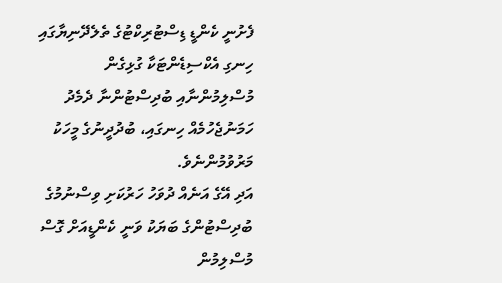ފެށުނީ ކެންޑީ ޑިސްޓުރިކްޓުގެ ތެލެދޭނިޔާގައި ހިނގި އެކްސިޑެންޓަކާ ގުޅިގެން މުސްލިމުންނާއި ބުދިސްޓުންނާ ދެމެދު ހަމަނުޖެހުމެއް ހިނގައި، ބުދުދީނުގެ މީހަކު މަރުވުމުންނެވެ.
އަދި އޭގެ އަނެއް ދުވަހު ހަރުކަށި ވިސްނުމުގެ ބުދިސްޓުންގެ ބަޔަކު ވަނީ ކެންޑީއަށް ގޮސް މުސްލިމުން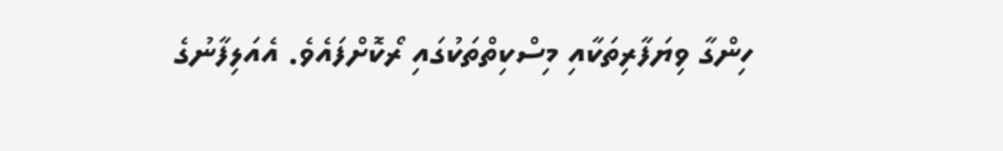ހިންގާ ވިޔަފާރިތަކާއި މިސްކިތްތަކުގައި ރޯކޮށްފައެވެ. އެއަލިފާނުގެ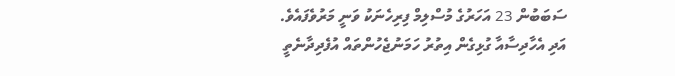ސަބަބުން 23 އަހަރުގެ މުސްލިމް ފިރިހެނަކު ވަނީ މަރުވެފައެވެ.
އަދި އެހާދިސާއާ ގުޅިގެން އިތުރު ހަމަނުޖެހުންތައް އުފެދިދާނެތީ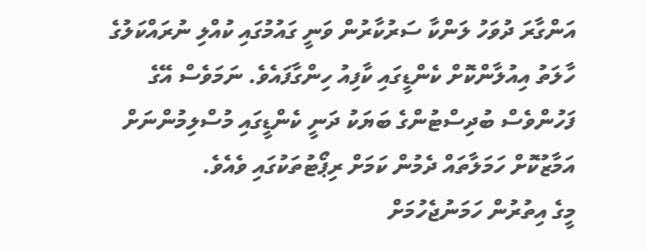އަންގާރަ ދުވަހު ލަންކާ ސަރުކާރުން ވަނީ ގައުމުގައި ކުއްލި ނުރައްކަލުގެ ހާލަތު އިއުލާންކޮށް ކެންޑީގައި ކާފިއު ހިންގާފައެވެ. ނަމަވެސް އޭގެ ފަހުންވެސް ބުދިސްޓުންގެ ބަޔަކު ދަނީ ކެންޑީގައި މުސްލިމުންނަށް އަމާޒުކޮށް ހަމަލާތައް ދެމުން ކަމަށް ރިޕޯޓުތަކުގައި ވެއެވެ.
މީގެ އިތުރުން ހަމަނުޖެހުމަށް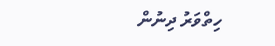ހިތްވަރު ދިނުން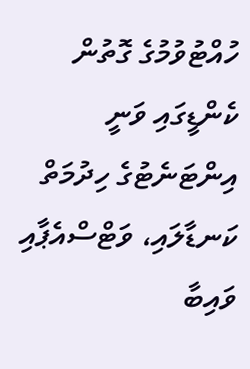ހުއްޓުވުމުގެ ގޮތުން ކެންޑީގައި ވަނީ އިންޓަނެޓުގެ ހިދުމަތް ކަނޑާލައި، ވަޓްސްއެޕާއި ވައިބާ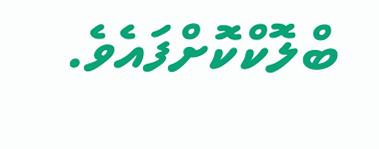ބްލޮކްކޮށްފައެވެ.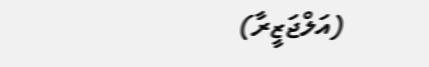(އަލްޖަޒީރާ)